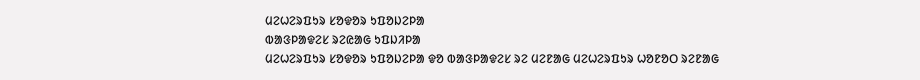ᱢᱮᱦᱮᱨᱯᱩᱨ ᱥᱚᱫᱚᱨ ᱩᱯᱚᱡᱮᱞᱟ
ᱵᱟᱝᱞᱟᱫᱮᱥ ᱨᱮᱭᱟᱜ ᱩᱯᱡᱤᱞᱟ
ᱢᱮᱦᱮᱨᱯᱩᱨ ᱥᱚᱫᱚᱨ ᱩᱯᱚᱡᱮᱞᱟ ᱫᱚ ᱵᱟᱝᱞᱟᱫᱮᱥ ᱨᱮ ᱢᱮᱱᱟᱜ ᱢᱮᱦᱮᱨᱯᱩᱨ ᱦᱚᱱᱚᱛ ᱨᱮᱱᱟᱜ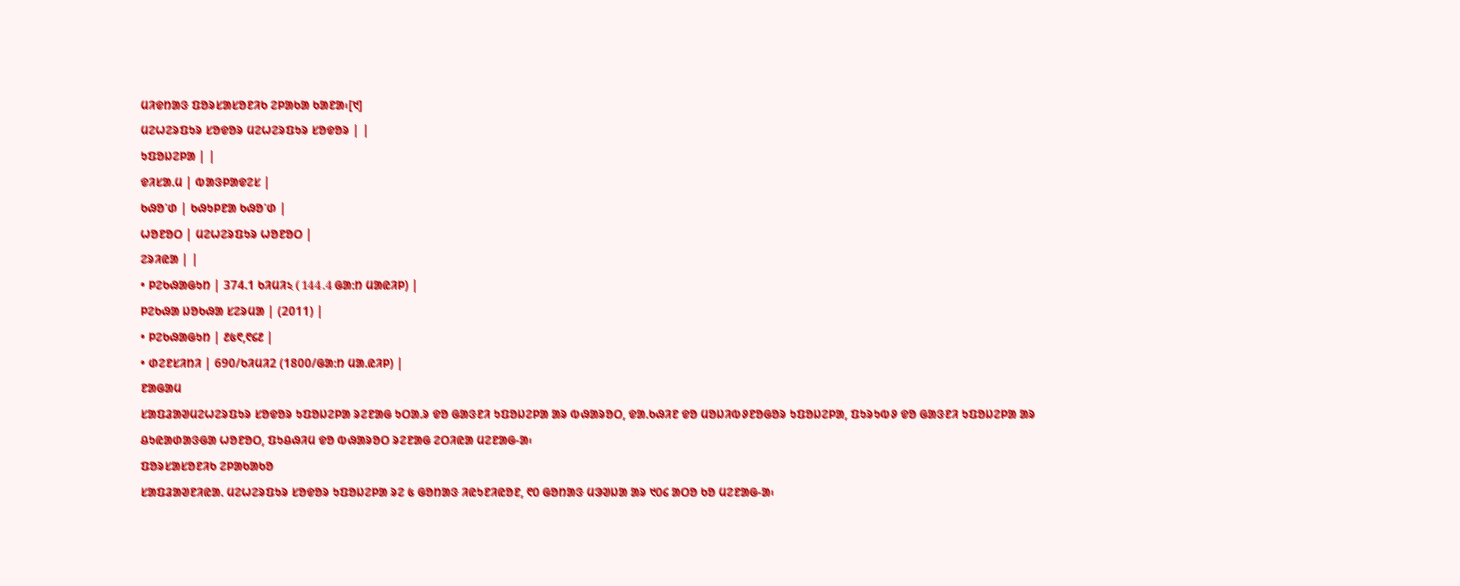ᱢᱤᱫᱴᱟᱝ ᱯᱚᱨᱥᱟᱥᱚᱱᱤᱠ ᱮᱞᱟᱠᱟ ᱠᱟᱱᱟ᱾[᱑]
ᱢᱮᱦᱮᱨᱯᱩᱨ ᱥᱚᱫᱚᱨ ᱢᱮᱦᱮᱨᱯᱩᱨ ᱥᱚᱫᱚᱨ | |
ᱩᱯᱚᱡᱮᱞᱟ | |
ᱫᱤᱥᱟᱹᱢ | ᱵᱟᱝᱞᱟᱫᱮᱥ |
ᱠᱷᱚᱸᱰ | ᱠᱷᱩᱞᱱᱟ ᱠᱷᱚᱸᱰ |
ᱦᱚᱱᱚᱛ | ᱢᱮᱦᱮᱨᱯᱩᱨ ᱦᱚᱱᱚᱛ |
ᱮᱨᱤᱭᱟ | |
• ᱞᱮᱠᱷᱟᱜᱩᱴ | 374.1 ᱠᱤᱢᱤ২ (144.4 ᱜᱟᱺᱴ ᱢᱟᱭᱤᱞ) |
ᱞᱮᱠᱷᱟ ᱡᱚᱠᱷᱟ ᱥᱮᱨᱢᱟ | (2011) |
• ᱞᱮᱠᱷᱟᱜᱩᱴ | ᱒᱕᱖,᱖᱔᱒ |
• ᱰᱮᱱᱥᱤᱴᱤ | 690/ᱠᱤᱢᱤ2 (1800/ᱜᱟᱺᱴ ᱢᱟᱹᱭᱤᱞ) |
ᱱᱟᱜᱟᱢ
ᱥᱟᱯᱲᱟᱣᱢᱮᱦᱮᱨᱯᱩᱨ ᱥᱚᱫᱚᱨ ᱩᱯᱚᱡᱮᱞᱟ ᱨᱮᱱᱟᱜ ᱩᱛᱟᱹᱨ ᱫᱚ ᱜᱟᱝᱱᱤ ᱩᱯᱚᱡᱮᱞᱟ ᱟᱨ ᱵᱷᱟᱨᱚᱛ, ᱫᱟᱹᱠᱷᱤᱱ ᱫᱚ ᱢᱚᱡᱤᱵᱽᱱᱚᱜᱚᱨ ᱩᱯᱚᱡᱮᱞᱟ, ᱯᱩᱨᱩᱵᱽ ᱫᱚ ᱜᱟᱝᱱᱤ ᱩᱯᱚᱡᱮᱞᱟ ᱟᱨ ᱪᱩᱭᱟᱰᱟᱝᱜᱟ ᱦᱚᱱᱚᱛ, ᱯᱩᱪᱷᱤᱢ ᱫᱚ ᱵᱷᱟᱨᱚᱛ ᱨᱮᱱᱟᱜ ᱮᱛᱤᱭᱟ ᱢᱮᱱᱟᱜ-ᱟ᱾
ᱯᱚᱨᱥᱟᱥᱚᱱᱤᱠ ᱮᱞᱟᱠᱟᱠᱚ
ᱥᱟᱯᱲᱟᱣᱱᱤᱭᱟᱹ ᱢᱮᱦᱮᱨᱯᱩᱨ ᱥᱚᱫᱚᱨ ᱩᱯᱚᱡᱮᱞᱟ ᱨᱮ ᱕ ᱜᱚᱴᱟᱝ ᱤᱭᱩᱱᱤᱭᱚᱱ, ᱖᱐ ᱜᱚᱴᱟᱝ ᱢᱳᱣᱡᱟ ᱟᱨ ᱑᱐᱔ ᱟᱛᱚ ᱠᱚ ᱢᱮᱱᱟᱜ-ᱟ᱾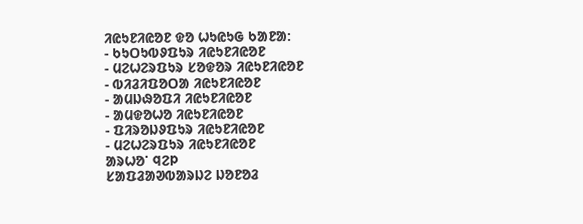ᱤᱭᱩᱱᱤᱭᱚᱱ ᱫᱚ ᱦᱩᱭᱩᱜ ᱠᱟᱱᱟ:
- ᱠᱩᱛᱩᱵᱽᱯᱩᱨ ᱤᱭᱩᱱᱤᱭᱚᱱ
- ᱢᱮᱦᱮᱨᱯᱩᱨ ᱥᱚᱫᱚᱨ ᱤᱭᱩᱱᱤᱭᱚᱱ
- ᱵᱤᱲᱤᱯᱚᱛᱟ ᱤᱭᱩᱱᱤᱭᱚᱱ
- ᱟᱢᱡᱷᱚᱯᱤ ᱤᱭᱩᱱᱤᱭᱚᱱ
- ᱟᱢᱫᱚᱦᱚ ᱤᱭᱩᱱᱤᱭᱚᱱ
- ᱯᱤᱨᱚᱡᱽᱯᱩᱨ ᱤᱭᱩᱱᱤᱭᱚᱱ
- ᱢᱮᱦᱮᱨᱯᱩᱨ ᱤᱭᱩᱱᱤᱭᱚᱱ
ᱟᱨᱦᱚᱸ ᱧᱮᱞ
ᱥᱟᱯᱲᱟᱣᱵᱟᱨᱡᱮ ᱡᱚᱱᱚᱲ